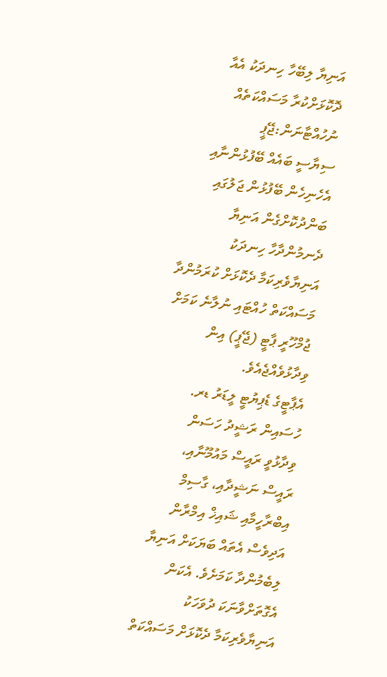އަނިޔާ ލިބޭހާ ހިނދަކު އެއާ ދޮކޮޅަށްކުރާ މަސައްކަތެއް ނުހުއްޓާނަން:ޖޭޕީ
ސިޔާސީ ބައެއް ބޭފުޅުންނާއި އެހެނިހެން ބޭފުޅުން ޖަލުގައި ބަންދުކޮށްގެން އަނިޔާ ދެނމުންދާހާ ހިނދަކު އަނިޔާވެރިކަމާ ދެކޮޅަށް ކުރަމުންދާ މަސައްކަތް ހުއްޓައި ނުލާނެ ކަމަށް ޖުމްހޫރީ ޕާޓީ (ޖޭޕީ) އިން ވިދާޅުވެއްޖެއެވެ.
އެޕާޓީގެ ޑެޕިޔުޓީ ލީޑަރު ޑރ. ހުސައިން ރަޝީދު ހަސަން ވިދާޅުވީ ރައީސް މައުމޫނާއި، ރައީސް ނަޝީދާއި، ގާސިމް އިބްރާހީމާއި ޝައިޚް އިމްރާން އަދިވެސް އެތައް ބަޔަކަށް އަނިޔާ ލިބެމުންދާ ކަމަށެވެ. އެކަން އެގޮތަށްވާނަކަ ދުވަހަކު އަނިޔާވެރިކަމާ ދެކޮޅަށް މަސައްކަތް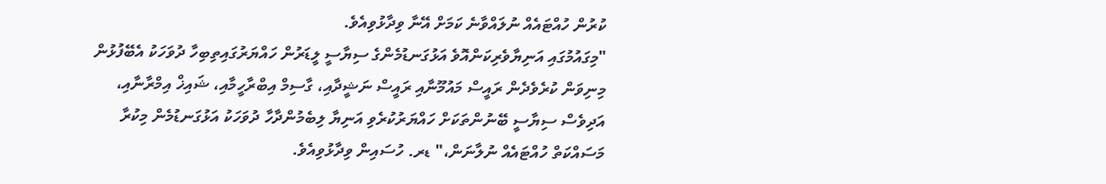ކުރުން ހުއްޓައެއް ނުލައްވާނެ ކަމަށް އޭނާ ވިދާޅުވިއެވެ.
"މިގައުމުގައި އަނިޔާވެރިކަންއޮވެ އަޅުގަނޑުމެންގެ ސިޔާސީ ލީޑަރުން ހައްޔަރުގައިތިބިހާ ދުވަހަކު އެބޭފުޅުން މިނިވަން ކުރެވެދެން ރައީސް މައުމޫނާއި ރައީސް ނަޝީދާއި، ގާސިމް އިބްރާހީމާއި، ޝައިޚް އިމްރާނާއި، އަދިވެސް ސިޔާސީ ބޭނުންތަކަށް ހައްޔަރުކުރެވި އަނިޔާ ލިބެމުންދާހާ ދުވަހަކު އަޅުގަނޑުމެން މިކުރާ މަސައްކަތް ހުއްޓައެއް ނުލާނަން،" ޑރ. ހުސައިން ވިދާޅުވިއެވެ.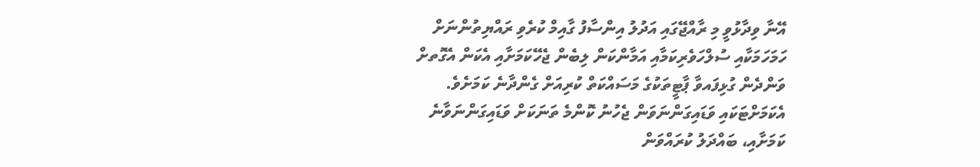އޭނާ ވިދާޅުވީ މި ރާއްޖޭގައި އަދުލު އިންސާފު ގާއިމް ކުރެވި ރައްޔިތުންނަށް ހަމަހަމަކާއި ސުލްހަވެރިކަމާއި އަމާންކަން ލިބެން ޖެހޭކަމަށާއި އެކަން އެގޮތށް ވަންދެން ގުޅިފައވާ ޕާޓީތަކުގެ މަސައްކަތް ކުރިއަށް ގެންދާނެ ކަމަށެވެ.
އެކަމަށްޓަކައި ވަޑައިގަންނަވަން ޖެހުނު ކޮންމެ ތަނަކަށް ވަޑައިގަންނަވާނެ ކަމަށާއި، ބައްދަލު ކުރައްވަން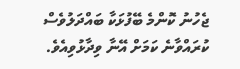ޖެހުނު ކޮންމެ ބޭފުޅަކާ ބައްދަލުވެސް ކުރައްވާނެ ކަމަށް އޭނާ ވިދާޅުވިއެވެ.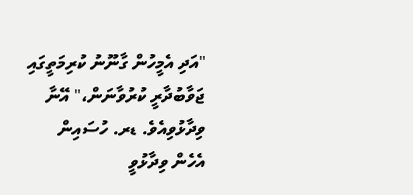"އަދި އެމީހުން ގާނޫނު ކުރިމަތީގައި ޖަވާބުދާރީ ކުރުވާނަން،" އޭނާ ވިދާޅުވިއެވެ. ޑރ. ހުސައިން އެހެން ވިދާޅުވީ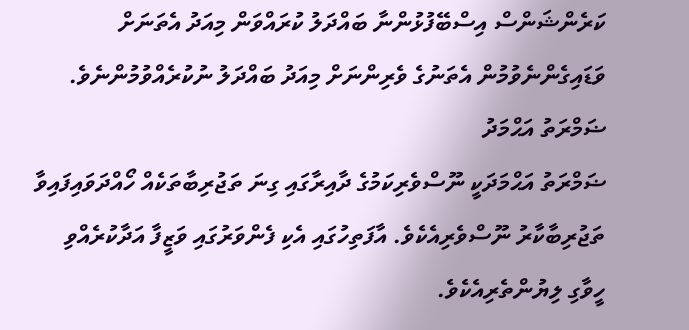ކަރެންޝަންސް އިސްބޭފުޅުންނާ ބައްދަލު ކުރައްވަން މިއަދު އެތަނަށް ވަޑައިގެންނެވުމުން އެތަނުގެ ވެރިންނަށް މިއަދު ބައްދަލު ނުކުރެއްވުމުންނެވެ.
ޟަމްރަތު އަޙްމަދު
ޟަމްރަތު އަޙްމަދަކީ ނޫސްވެރިކަމުގެ ދާއިރާގައި ގިނަ ތަޖުރިބާތަކެއް ހޯއްދަވައިފައިވާ ތަޖުރިބާކާރު ނޫސްވެރިއެކެވެ. އާފަތިހުގައި އެކި ފެންވަރުގައި ވަޒީފާ އަދާކުރެއްވި ހީވާގި ލިޔުންތެރިއެކެވެ.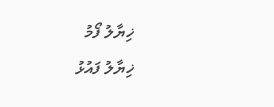ޚިޔާލު ފޯމު
ޚިޔާލު ފައުޅު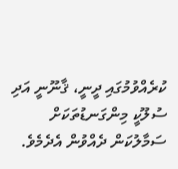ކުރެއްވުމުގައި ދީނީ، ޤާނޫނީ އަދި ސުލޫކީ މިންގަނޑުތަކަށް ސަމާލުކަން ދެއްވުން އެދެމެވެ.